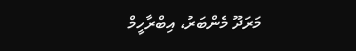މަރަދޫ މެންބަރު، އިބްރާހީމް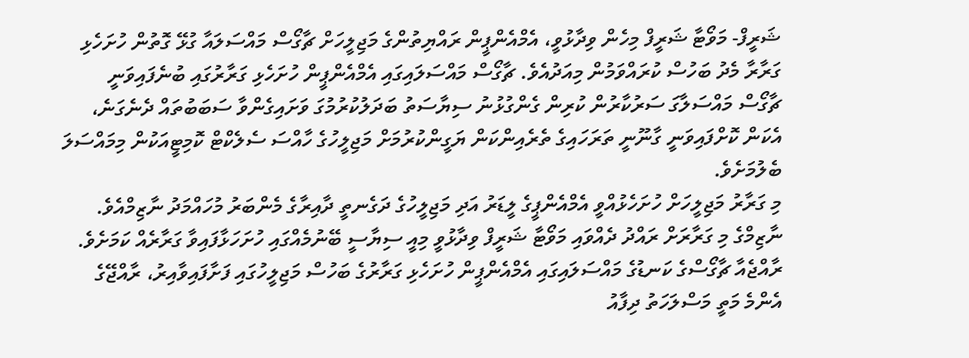ޝަރީފް- މަވޯޓާ ޝަރީފް މިހެން ވިދާޅުވީ، އެމްއެންޕީން ރައްޔިތުންގެ މަޖިލީހަށް ޗާގޯސް މައްސަލައާ ގުޅޭ ގޮތުން ހުށަހެޅި ގަރާރާ މެދު ބަހުސް ކުރައްވަމުން މިއަދުއެވެ. ޗާގޯސް މައްސަލައިގައި އެމްއެންޕީން ހުށަހެޅި ގަރާރުގައި ބުނެފައިވަނީ ޗާގޯސް މައްސަލާގަ ސަރުކާރުން ކުރިން ގެންގުޅުނު ސިޔާސަތު ބަދަލުކުރުމުގަ ވަށައިގެންވާ ސަބަބުތައް ދެނެގަނެ، އެކަން ކޮށްފައިވަނީ ގާނޫނީ ތަރަހައިގެ ތެރެއިންކަން ޔަގީންކުރުމަށް މަޖިލީހުގެ ހާއްސަ ސެލެކްޓް ކޮމިޓީއަކުން މިމައްސަލަ ބެލުމަށެވެ.
މި ގަރާރު މަޖިލީހަށް ހުށަހެޅުއްވީ އެމްއެންޕީގެ ލީޑަރު އަދި މަޖިލީހުގެ ދަގެނތީ ދާއިރާގެ މެންބަރު މުހައްމަދު ނާޒިމްއެވެ. ނާޒިމްގެ މި ގަރާރަށް ރައްދު ދެއްވައި މަވޯޓާ ޝަރީފް ވިދާޅުވީ މިއީ ސިޔާސީ ބޭނުމެއްގައި ހުށަހަޅާފައިވާ ގަރާރެއް ކަމަށެވެ.
ރާއްޖެއާ ޗާގޯސްގެ ކަނޑުގެ މައްސަލައިގައި އެމްއެންޕީން ހުށަހެޅި ގަރާރުގެ ބަހުސް މަޖިލީހުގައި ފަށާފައިވާއިރު، ރާއްޖޭގެ އެންމެ މަތީ މަސްލަހަތު ދިފާއު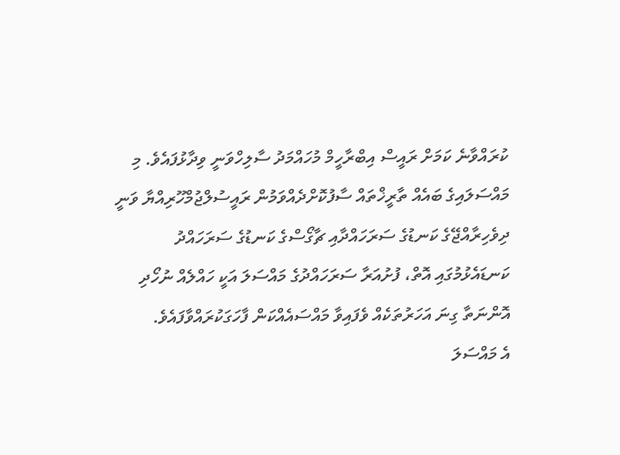ކުރައްވާނެ ކަމަށް ރައީސް އިބްރާހީމް މުހައްމަދު ސާލިހްވަނީ ވިދާޅުފައެވެ. މި މައްސަލައިގެ ބައެއް ތާރީޚްތައް ސާފުކޮށްދެއްވަމުން ރައީސުލްޖުމްހޫރިއްޔާ ވަނީ ދިވެހިރާއްޖޭގެ ކަނޑުގެ ސަރަހައްދާއި ޗާގޯސްގެ ކަނޑުގެ ސަރަހައްދު ކަނޑައެޅުމުގައި އޮތް، ފުށުއަރާ ސަރަހައްދުގެ މައްސަލަ އަކީ ހައްލެއް ނުހޯދި އޮންނަތާ ގިނަ އަހަރުތަކެއް ވެފައިވާ މައްސައެއްކަން ފާހަގަކުރައްވާފައެވެ.
އެ މައްސަލަ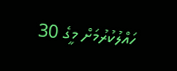ހައްލުކުރުމަށް މީގެ 30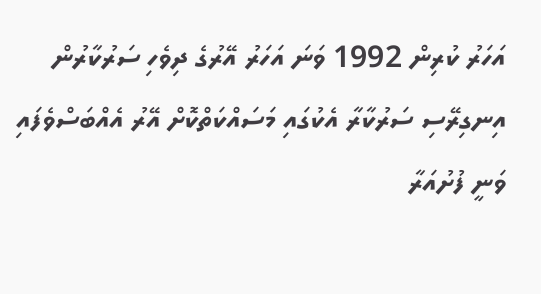އަހަރު ކުރިން 1992 ވަނަ އަހަރު އޭރުގެ ދިވެހި ސަރުކާރުން އިނގިރޭސި ސަރުކާރާ އެކުގައި މަސައްކަތްކޮށް އޭރު އެއްބަސްވެފައި ވަނީ ފުށުއަރާ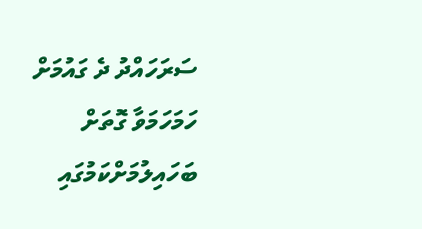ސަރަހައްދު ދެ ގައުމަށް ހަމަހަމަވާ ގޮތަށް ބަހައިލުމަށްކަމުގައި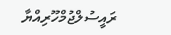ރައީސުލްޖުމްހޫރިއްޔާ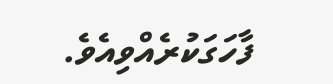ފާހަގަކުރެއްވިއެވެ.